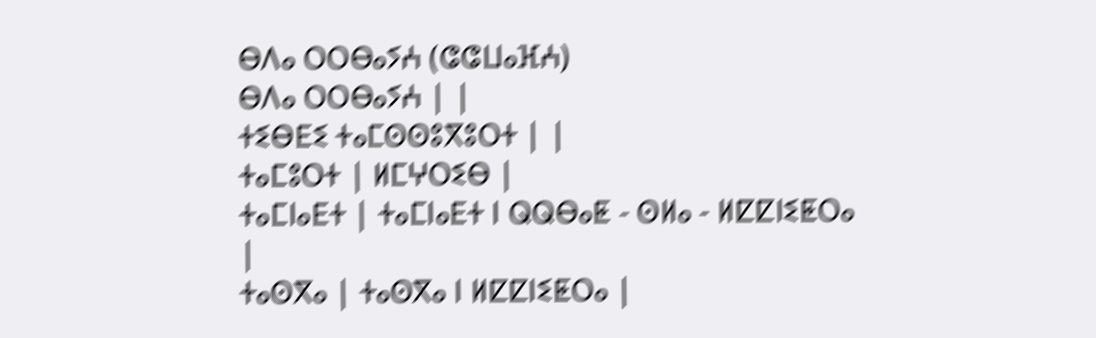ⴱⴷⴰ ⵔⵔⴱⴰⵢⵄ (ⵛⵛⵡⴰⴼⵄ)
ⴱⴷⴰ ⵔⵔⴱⴰⵢⵄ | |
ⵜⵉⴱⴹⵉ ⵜⴰⵎⵙⵙⵓⴳⵓⵔⵜ | |
ⵜⴰⵎⵓⵔⵜ | ⵍⵎⵖⵔⵉⴱ |
ⵜⴰⵎⵏⴰⴹⵜ | ⵜⴰⵎⵏⴰⴹⵜ ⵏ ⵕⵕⴱⴰⵟ - ⵙⵍⴰ - ⵍⵇⵇⵏⵉⵟⵔⴰ |
ⵜⴰⵙⴳⴰ | ⵜⴰⵙⴳⴰ ⵏ ⵍⵇⵇⵏⵉⵟⵔⴰ |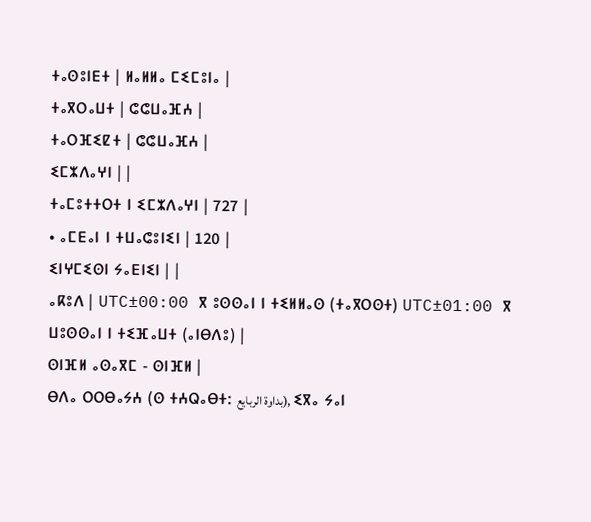ⵜⴰⵙⵓⵏⴹⵜ | ⵍⴰⵍⵍⴰ ⵎⵉⵎⵓⵏⴰ |
ⵜⴰⴳⵔⴰⵡⵜ | ⵛⵛⵡⴰⴼⵄ |
ⵜⴰⵔⴼⵉⵇⵜ | ⵛⵛⵡⴰⴼⵄ |
ⵉⵎⵣⴷⴰⵖⵏ | |
ⵜⴰⵎⵓⵜⵜⵔⵜ ⵏ ⵉⵎⵣⴷⴰⵖⵏ | 727 |
• ⴰⵎⴹⴰⵏ ⵏ ⵜⵡⴰⵛⵓⵏⵉⵏ | 120 |
ⵉⵏⵖⵎⵉⵙⵏ ⵢⴰⴹⵏⵉⵏ | |
ⴰⴽⵓⴷ | UTC±00:00 ⴳ ⵓⵙⵙⴰⵏ ⵏ ⵜⵉⵍⵍⴰⵙ (ⵜⴰⴳⵔⵙⵜ) UTC±01:00 ⴳ ⵡⵓⵙⵙⴰⵏ ⵏ ⵜⵉⴼⴰⵡⵜ (ⴰⵏⴱⴷⵓ) |
ⵙⵏⴼⵍ ⴰⵙⴰⴳⵎ - ⵙⵏⴼⵍ |
ⴱⴷⴰ ⵔⵔⴱⴰⵢⵄ (ⵙ ⵜⵄⵕⴰⴱⵜ: بداوة الربايع), ⵉⴳⴰ ⵢⴰⵏ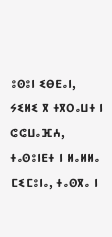ⵓⵙⵓⵏ ⵉⴱⴹⴰⵏ, ⵢⵉⵍⵉ ⴳ ⵜⴳⵔⴰⵡⵜ ⵏ ⵛⵛⵡⴰⴼⵄ, ⵜⴰⵙⵓⵏⴹⵜ ⵏ ⵍⴰⵍⵍⴰ ⵎⵉⵎⵓⵏⴰ, ⵜⴰⵙⴳⴰ ⵏ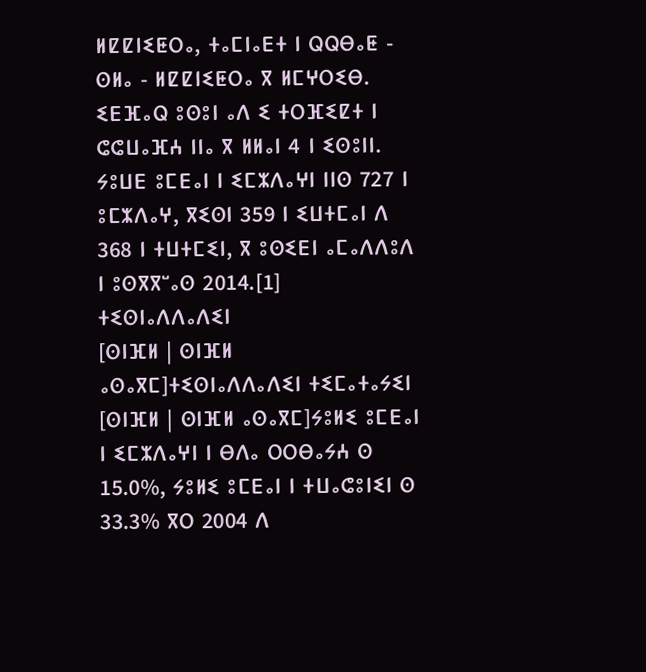ⵍⵇⵇⵏⵉⵟⵔⴰ, ⵜⴰⵎⵏⴰⴹⵜ ⵏ ⵕⵕⴱⴰⵟ - ⵙⵍⴰ - ⵍⵇⵇⵏⵉⵟⵔⴰ ⴳ ⵍⵎⵖⵔⵉⴱ. ⵉⴹⴼⴰⵕ ⵓⵙⵓⵏ ⴰⴷ ⵉ ⵜⵔⴼⵉⵇⵜ ⵏ ⵛⵛⵡⴰⴼⵄ ⵏⵏⴰ ⴳ ⵍⵍⴰⵏ 4 ⵏ ⵉⵙⵓⵏⵏ. ⵢⵓⵡⴹ ⵓⵎⴹⴰⵏ ⵏ ⵉⵎⵣⴷⴰⵖⵏ ⵏⵏⵙ 727 ⵏ ⵓⵎⵣⴷⴰⵖ, ⴳⵉⵙⵏ 359 ⵏ ⵉⵡⵜⵎⴰⵏ ⴷ 368 ⵏ ⵜⵡⵜⵎⵉⵏ, ⴳ ⵓⵙⵉⴹⵏ ⴰⵎⴰⴷⴷⵓⴷ ⵏ ⵓⵙⴳⴳⵯⴰⵙ 2014.[1]
ⵜⵉⵙⵏⴰⴷⴷⴰⴷⵉⵏ
[ⵙⵏⴼⵍ | ⵙⵏⴼⵍ ⴰⵙⴰⴳⵎ]ⵜⵉⵙⵏⴰⴷⴷⴰⴷⵉⵏ ⵜⵉⵎⴰⵜⴰⵢⵉⵏ
[ⵙⵏⴼⵍ | ⵙⵏⴼⵍ ⴰⵙⴰⴳⵎ]ⵢⵓⵍⵉ ⵓⵎⴹⴰⵏ ⵏ ⵉⵎⵣⴷⴰⵖⵏ ⵏ ⴱⴷⴰ ⵔⵔⴱⴰⵢⵄ ⵙ 15.0%, ⵢⵓⵍⵉ ⵓⵎⴹⴰⵏ ⵏ ⵜⵡⴰⵛⵓⵏⵉⵏ ⵙ 33.3% ⴳⵔ 2004 ⴷ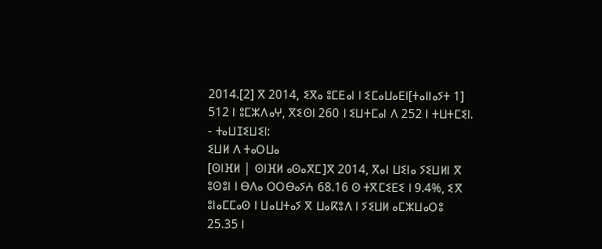2014.[2] ⴳ 2014, ⵉⴳⴰ ⵓⵎⴹⴰⵏ ⵏ ⵉⵎⴰⵡⴰⴹⵏ[ⵜⴰⵏⵏⴰⵢⵜ 1] 512 ⵏ ⵓⵎⵣⴷⴰⵖ, ⴳⵉⵙⵏ 260 ⵏ ⵉⵡⵜⵎⴰⵏ ⴷ 252 ⵏ ⵜⵡⵜⵎⵉⵏ.
- ⵜⴰⵡⵊⵉⵡⵉⵏ:
ⵉⵡⵍ ⴷ ⵜⴰⵔⵡⴰ
[ⵙⵏⴼⵍ | ⵙⵏⴼⵍ ⴰⵙⴰⴳⵎ]ⴳ 2014, ⴳⴰⵏ ⵡⵉⵏⴰ ⵢⵉⵡⵍⵏ ⴳ ⵓⵙⵓⵏ ⵏ ⴱⴷⴰ ⵔⵔⴱⴰⵢⵄ 68.16 ⵙ ⵜⴳⵎⵉⴹⵉ ⵏ 9.4%, ⵉⴳ ⵓⵏⴰⵎⵎⴰⵙ ⵏ ⵡⴰⵡⵜⴰⵢ ⴳ ⵡⴰⴽⵓⴷ ⵏ ⵢⵉⵡⵍ ⴰⵎⵣⵡⴰⵔⵓ 25.35 ⵏ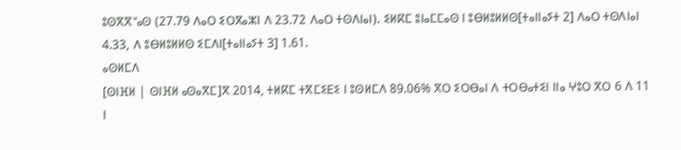ⵓⵙⴳⴳⵯⴰⵙ (27.79 ⴷⴰⵔ ⵉⵔⴳⴰⵣⵏ ⴷ 23.72 ⴷⴰⵔ ⵜⵙⴷⵏⴰⵏ). ⵉⵍⴽⵎ ⵓⵏⴰⵎⵎⴰⵙ ⵏ ⵓⴱⵍⵓⵍⵍⵙ[ⵜⴰⵏⵏⴰⵢⵜ 2] ⴷⴰⵔ ⵜⵙⴷⵏⴰⵏ 4.33, ⴷ ⵓⴱⵍⵓⵍⵍⵙ ⵉⵎⴷⵏ[ⵜⴰⵏⵏⴰⵢⵜ 3] 1.61.
ⴰⵙⵍⵎⴷ
[ⵙⵏⴼⵍ | ⵙⵏⴼⵍ ⴰⵙⴰⴳⵎ]ⴳ 2014, ⵜⵍⴽⵎ ⵜⴳⵎⵉⴹⵉ ⵏ ⵓⵙⵍⵎⴷ 89.06% ⴳⵔ ⵉⵔⴱⴰⵏ ⴷ ⵜⵔⴱⴰⵜⵉⵏ ⵏⵏⴰ ⵖⵓⵔ ⴳⵔ 6 ⴷ 11 ⵏ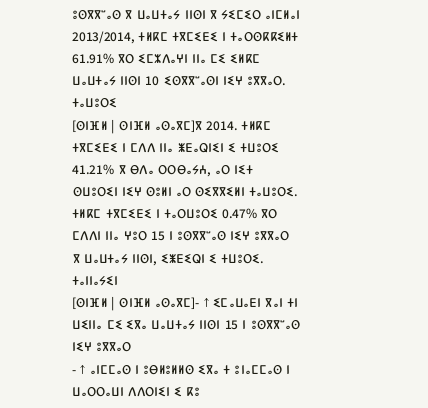ⵓⵙⴳⴳⵯⴰⵙ ⴳ ⵡⴰⵡⵜⴰⵢ ⵏⵏⵙⵏ ⴳ ⵢⵉⵎⵉⵔ ⴰⵏⵎⵍⴰⵏ 2013/2014, ⵜⵍⴽⵎ ⵜⴳⵎⵉⴹⵉ ⵏ ⵜⴰⵔⵙⴽⴽⵉⵍⵜ 61.91% ⴳⵔ ⵉⵎⵣⴷⴰⵖⵏ ⵏⵏⴰ ⵎⵉ ⵉⵍⴽⵎ ⵡⴰⵡⵜⴰⵢ ⵏⵏⵙⵏ 10 ⵉⵙⴳⴳⵯⴰⵙⵏ ⵏⵉⵖ ⵓⴳⴳⴰⵔ.
ⵜⴰⵡⵓⵔⵉ
[ⵙⵏⴼⵍ | ⵙⵏⴼⵍ ⴰⵙⴰⴳⵎ]ⴳ 2014. ⵜⵍⴽⵎ ⵜⴳⵎⵉⴹⵉ ⵏ ⵎⴷⴷ ⵏⵏⴰ ⵥⴹⴰⵕⵏⵉⵏ ⵉ ⵜⵡⵓⵔⵉ 41.21% ⴳ ⴱⴷⴰ ⵔⵔⴱⴰⵢⵄ, ⴰⵔ ⵏⵉⵜ ⵙⵡⵓⵔⵉⵏ ⵏⵉⵖ ⵙⵓⵍⵏ ⴰⵔ ⵙⵉⴳⴳⵉⵍⵏ ⵜⴰⵡⵓⵔⵉ. ⵜⵍⴽⵎ ⵜⴳⵎⵉⴹⵉ ⵏ ⵜⴰⵔⵡⵓⵔⵉ 0.47% ⴳⵔ ⵎⴷⴷⵏ ⵏⵏⴰ ⵖⵓⵔ 15 ⵏ ⵓⵙⴳⴳⵯⴰⵙ ⵏⵉⵖ ⵓⴳⴳⴰⵔ ⴳ ⵡⴰⵡⵜⴰⵢ ⵏⵏⵙⵏ, ⵉⵥⴹⵉⵕⵏ ⵉ ⵜⵡⵓⵔⵉ.
ⵜⴰⵏⵏⴰⵢⵉⵏ
[ⵙⵏⴼⵍ | ⵙⵏⴼⵍ ⴰⵙⴰⴳⵎ]- ↑ ⵉⵎⴰⵡⴰⴹⵏ ⴳⴰⵏ ⵜⵏ ⵡⵉⵏⵏⴰ ⵎⵉ ⵉⴳⴰ ⵡⴰⵡⵜⴰⵢ ⵏⵏⵙⵏ 15 ⵏ ⵓⵙⴳⴳⵯⴰⵙ ⵏⵉⵖ ⵓⴳⴳⴰⵔ
- ↑ ⴰⵏⵎⵎⴰⵙ ⵏ ⵓⴱⵍⵓⵍⵍⵙ ⵉⴳⴰ ⵜ ⵓⵏⴰⵎⵎⴰⵙ ⵏ ⵡⴰⵔⵔⴰⵡⵏ ⴷⴷⵔⵏⵉⵏ ⵉ ⴽⵓ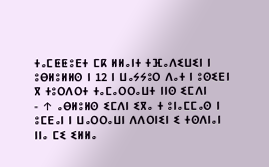ⵜⴰⵎⵟⵟⵓⴹⵜ ⵎⴽ ⵍⵍⴰⵏⵜ ⵜⴼⴰⴷⵉⵡⵉⵏ ⵏ ⵓⴱⵍⵓⵍⵍⵙ ⵏ 12 ⵏ ⵡⴰⵢⵢⵓⵔ ⴷⴰⵜ ⵏ ⵓⵙⵉⴹⵏ ⴳ ⵜⵓⵔⴷⵔⵜ ⵜⴰⵎⴰⵔⵔⴰⵡⵜ ⵏⵏⵙ ⵉⵎⴷⵏ
- ↑ ⴰⴱⵍⵓⵍⵙ ⵉⵎⴷⵏ ⵉⴳⴰ ⵜ ⵓⵏⴰⵎⵎⴰⵙ ⵏ ⵓⵎⴹⴰⵏ ⵏ ⵡⴰⵔⵔⴰⵡⵏ ⴷⴷⵔⵏⵉⵏ ⵉ ⵜⵙⴷⵏⴰⵏ ⵏⵏⴰ ⵎⵉ ⵉⵍⵍⴰ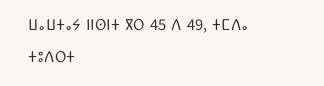ⵡⴰⵡⵜⴰⵢ ⵏⵏⵙⵏⵜ ⴳⵔ 45 ⴷ 49, ⵜⵎⴷⴰ ⵜⵓⴷⵔⵜ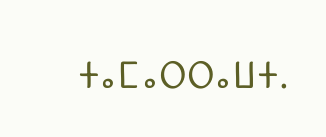ⵜⴰⵎⴰⵔⵔⴰⵡⵜ.